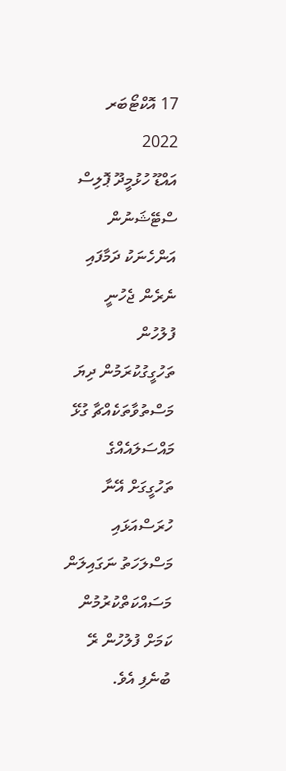17 އޮކްޓޯބަރ 2022
އައްޑޫ ހުޅުމީދޫ ޕޮލިސް ސްޓޭޝަނުން އަންހެނަކު ދަމާފައި ނެރެން ޖެހުނީ ފުލުހުން ތަހުގީގުކުރަމުން ދިޔަ މަސްތުވާތަކެއްޗާ ގުޅޭ މައްސަލައެއްގެ ތަހުގީގަށް އޭނާ ހުރަސްއަޅައި މަސްލަހަތު ނަގައިލަން މަސައްކަތްކުރުމުން ކަމަށް ފުލުހުން ރޭ ބުނެފި އެވެ.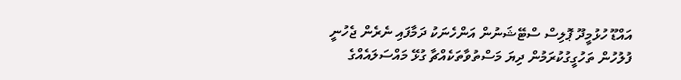އައްޑޫ ހުޅުމީދޫ ޕޮލިސް ސްޓޭޝަނުން އަންހެނަކު ދަމާފައި ނެރެން ޖެހުނީ ފުލުހުން ތަހުގީގުކުރަމުން ދިޔަ މަސްތުވާތަކެއްޗާ ގުޅޭ މައްސަލައެއްގެ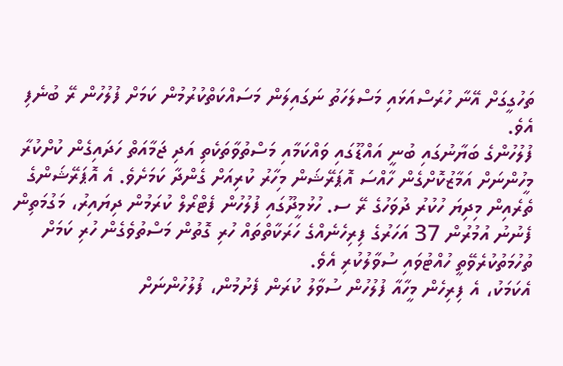ތަހުގީގަށް އޭނާ ހުރަސްއަޅައި މަސްލަހަތު ނަގައިލަން މަސައްކަތްކުރުމުން ކަމަށް ފުލުހުން ރޭ ބުނެފި އެވެ.
ފުލުހުންގެ ބަޔާނުގައި ބުނީ އައްޑޫގައި ވައްކަމާއި މަސްތުވާތަކެތި އަދި ޖަމާއަތް ހަދައިގެން ކުށްކުރާ މީހުންނަށް އަމާޒުކޮށްގެން ހާއްސަ އޮޕަރޭޝަން މިހާރު ކުރިއަށް ގެންދާ ކަމަށެވެ. އެ އޮޕަރޭޝަންގެ ތެރެއިން މިދިޔަ ހުކުރު ދުވަހުގެ ރޭ ސ. ހުޅުމީދޫގައި ފުލުހުން ފެޓްރޯލް ކުރަމުން ދިޔައިރު، މަގުމަތިން ފެނުނު އުމުރުން 37 އަހަރުގެ ފިރިހެނެއްގެ ހަރަކާތްތައް ހުރި ގޮތުން މަސްތުވެގެން ހުރި ކަމަށް ތުހުމަތުކުރެވޭތީ ހުއްޓުވައި ސުވާލުކުރި އެވެ.
އެކަމަކު، އެ ފިރިހެން މީހާއާ ފުލުހުން ސުވާލު ކުރަން ފެށުމުން، ފުލުހުންނަށް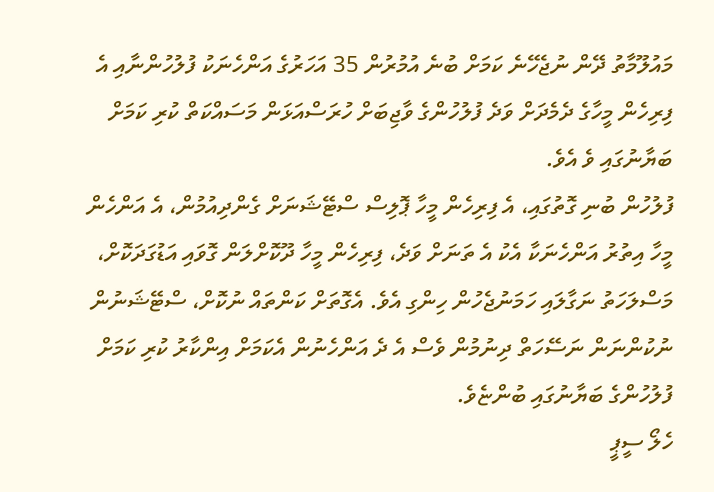މައުލޫމާތު ދޭން ނުޖެހޭނެ ކަމަށް ބުނެ އުމުރުން 35 އަހަރުގެ އަންހެނަކު ފުލުހުންނާއި އެ ފިރިހެން މީހާގެ ދެމެދަށް ވަދެ ފުލުހުންގެ ވާޖިބަށް ހުރަސްއަޅަން މަސައްކަތް ކުރި ކަމަށް ބަޔާނުގައި ވެ އެވެ.
ފުލުހުން ބުނި ގޮތުގައި، އެ ފިރިހެން މީހާ ޕޮލިސް ސްޓޭޝަނަށް ގެންދިއުމުން، އެ އަންހެން މީހާ އިތުރު އަންހެނަކާ އެކު އެ ތަނަށް ވަދެ، ފިރިހެން މީހާ ދޫކޮށްލަން ގޮވައި އަޑުގަދަކޮށް، މަސްލަހަތު ނަގާލައި ހަމަނުޖެހުން ހިންގި އެވެ. އެގޮތަށް ކަންތައް ނުކޮށް، ސްޓޭޝަނުން ނުކުންނަން ނަސޭހަތް ދިނުމުން ވެސް އެ ދެ އަންހެނުން އެކަމަށް އިންކާރު ކުރި ކަމަށް ފުލުހުންގެ ބަޔާނުގައި ބުންޏެވެ.
ހެލޯ ސީޕީ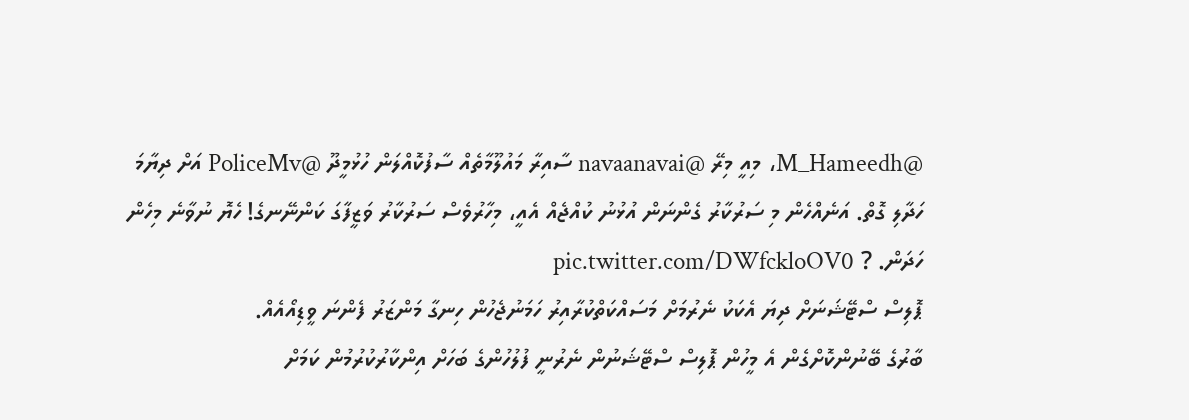@M_Hameedh، މިއީ މިރޭ @navaanavai ސާއިރާ މައުލޫމާތެއް ސާފުކޮއްލަން ހުޅުމީދޫ @PoliceMv އަށް ދިޔާމަ ހަދާލި ގޮތް. އަނެއްހެން މި ސަރުކާރު ގެންނަން އުޅުނު ކުއްޖެއް އެއީ، މިހާރުވެސް ސަރުކާރު ވަޒީފާގަ ކަންނޭނގެ! ހެޔޮ ނުވާނެ މިހެން ހަދަން. ? pic.twitter.com/DWfckloOV0
ޕޮލިސް ސްޓޭޝަނަށް ދިޔަ އެކަކު ނެރުމަށް މަސައްކަތްކުރާއިރު ހަމަނުޖެހުން ހިނގާ މަންޒަރު ފެންނަ ވީޑިއޯއެއް.
ބާރުގެ ބޭނުންކޮށްގެން އެ މީހުން ޕޮލިސް ސްޓޭޝަނުން ނެރުނީ ފުލުހުންގެ ބަހަށް އިންކާރުކުރުމުން ކަމަށް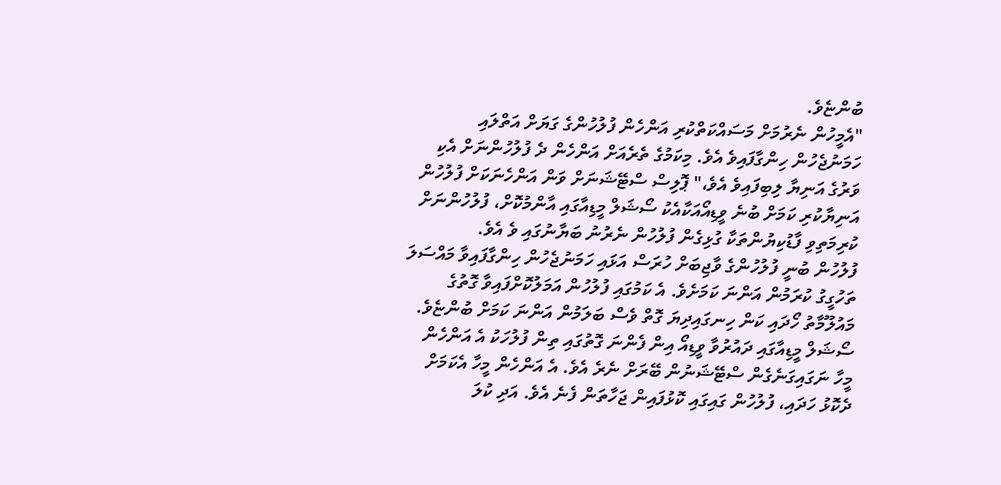ބުންޏެވެ.
"އެމީހުން ނެރުމަށް މަސައްކަތްކުރި އަންހެން ފުލުހުންގެ ގަޔަށް އަތްލައި ހަމަނުޖެހުން ހިންގާފައިވެ އެވެ. މިކަމުގެ ތެރެއަށް އަންހެން ދެ ފުލުހުންނަށް އެކި ވަރުގެ އަނިޔާ ލިބިފައިވެ އެވެ،" ޕޮލިސް ސްޓޭޝަނަށް ވަން އަންހެނަކަށް ފުލުހުން އަނިޔާކުރި ކަމަށް ބުނެ ވީޑިއޯއަކާއެކު ސޯޝަލް މީޑިއާގައި އާންމުކޮށް، ފުލުހުންނަށް ކުރިމަތިވި ފާޑުކިޔުންތަކާ ގުޅިގެން ފުލުހުން ނެރުނު ބަޔާނުގައި ވެ އެވެ.
ފުލުހުން ބުނީ ފުލުހުންގެ ވާޖިބަށް ހުރަސް އަޅައި ހަމަނުޖެހުން ހިންގާފައިވާ މައްސަލަ ތަހުގީގު ކުރަމުން އަންނަ ކަމަށެވެ. އެ ކަމުގައި ފުލުހުން އަމަލުކޮށްފައިވާ ގޮތުގެ މައުލޫމާތު ހޯދައި ކަން ހިނގައިދިޔަ ގޮތް ވެސް ބަލަމުން އަންނަ ކަމަށް ބުންޏެވެ.
ސޯޝަލް މީޑިއާގައި ދައުރުވާ ވީޑިއޯ އިން ފެންނަ ގޮތުގައި ތިން ފުލުހަކު އެ އަންހެން މީހާ ނަގައިގަނެގެން ސްޓޭޝަނުން ބޭރަށް ނެރެ އެވެ. އެ އަންހެން މީހާ އެކަމަށް ދެކޮޅު ހަދައި، ފުލުހުން ގައިގައި ކޮޅުފައިން ޖަހާތަން ފެނެ އެވެ. އަދި ކުލަ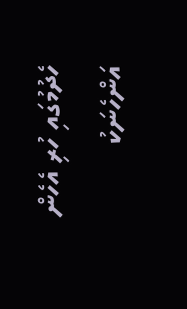ހެދުމުގައި ހުރި އެހެން އަންހެނަކު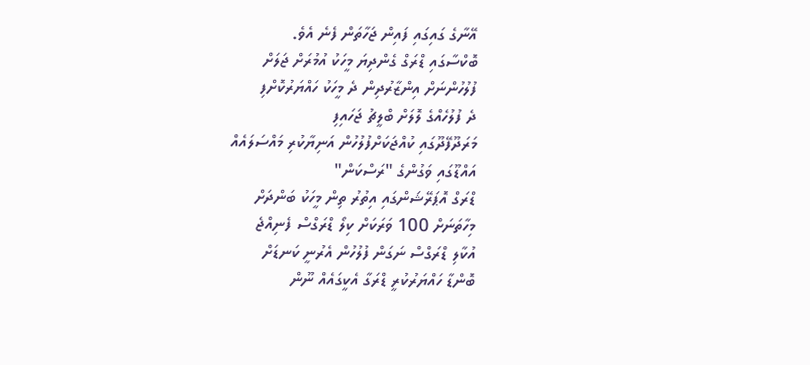އޭނާގެ ގައިގައި ފައިން ޖަހާތަން ފެނެ އެވެ.
ބޮކްސާގައި ޑްރަގް ގެންދިޔަ މީހަކު އުމުރަށް ޖަލަށް
ފުލުހުންނަށް އިންޒާރުދިން ދެ މީހަކު ހައްޔަރުކޮށްފި
ދެ ފުލުހެއްގެ ލޮލަށް ބްލީޗު ޖަހައިފި
މަރަދޫފޭދޫގައި ކުއްޖަކަށްފުލުހުން އަނިޔާކުރި މައްސަލައެއް
އައްޑޫގައި ވަގުންގެ "ރަސްކަން"
ޑްރަގް އޮޕަރޭޝަންގައި އިތުރު ތިން މީހަކު ބަންދަށް
މިހާތަނަށް 100 ވަރަކަށް ކިލޯ ޑްރަގްސް ފެނިއްޖެ
އުކާލި ޑްރަގްސް ނަގަން ފުލުހުން އެރުނީ ކަނޑަށް
ބޮންޑާ ހައްޔަރުކުރީ ޑްރަގާ އެކީގައެއް ނޫން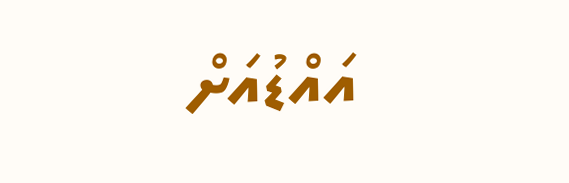އައްޑުއަށް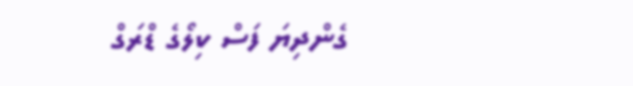ގެންދިޔަ ފަސް ކިލޯގެ ޑްރަގް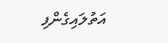އަތުލައިގެންފި